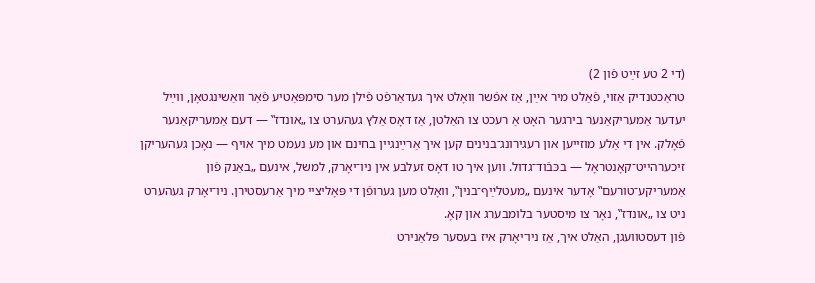(די 2 טע זײַט פֿון 2)
טראַכטנדיק אַזוי, פֿאַלט מיר אײַן, אַז אפֿשר וואָלט איך געדאַרפֿט פֿילן מער סימפּאַטיע פֿאַר וואַשינגטאָן, ווײַל יעדער אַמעריקאַנער בירגער האָט אַ רעכט צו האַלטן, אַז דאָס אַלץ געהערט צו „אונדז‟ — דעם אַמעריקאַנער פֿאָלק. אין די אַלע מוזייען און רעגירונג־בנינים קען איך אַרײַנגיין בחינם און מע נעמט מיך אויף — נאָכן געהעריקן זיכערהייט־קאָנטראָל — בכּבֿוד־גדול. ווען איך טו דאָס זעלבע אין ניו־יאָרק, למשל, אינעם „באַנק פֿון אַמעריקע־טורעם‟ אָדער אינעם „מעטלײַף־בנין‟, וואָלט מען גערופֿן די פּאָליציי מיך אַרעסטירן. ניו־יאָרק געהערט ניט צו „אונדז‟, נאָר צו מיסטער בלומבערג און קאָ.
פֿון דעסטוועגן, האַלט איך, אַז ניו־יאָרק איז בעסער פּלאַנירט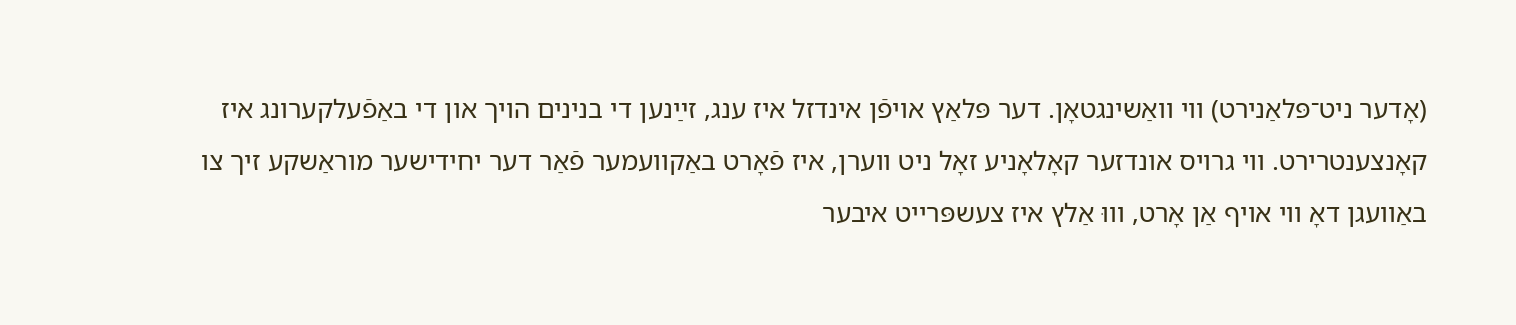(אָדער ניט־פּלאַנירט) ווי וואַשינגטאָן. דער פּלאַץ אויפֿן אינדזל איז ענג, זײַנען די בנינים הויך און די באַפֿעלקערונג איז קאָנצענטרירט. ווי גרויס אונדזער קאָלאָניע זאָל ניט ווערן, איז פֿאָרט באַקוועמער פֿאַר דער יחידישער מוראַשקע זיך צו באַוועגן דאָ ווי אויף אַן אָרט, וווּ אַלץ איז צעשפּרייט איבער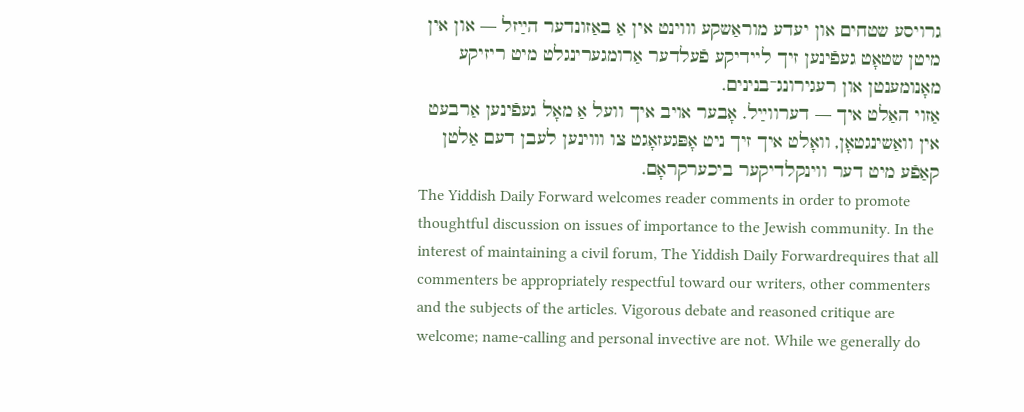גרויסע שטחים און יעדע מוראַשקע וווינט אין אַ באַזונדער הײַזל — און אין מיטן שטאָט געפֿינען זיך ליידיקע פֿעלדער אַרומגערינגלט מיט ריזיקע מאָנומענטן און רעגירונג־בנינים.
אַזוי האַלט איך — דערווײַל. אָבער אויב איך וועל אַ מאָל געפֿינען אַרבעט אין וואַשינגטאָן, וואָלט איך זיך ניט אָפּגעזאָגט צו וווינען לעבן דעם אַלטן קאַפֿע מיט דער ווינקלדיקער ביכערקראָם.
The Yiddish Daily Forward welcomes reader comments in order to promote thoughtful discussion on issues of importance to the Jewish community. In the interest of maintaining a civil forum, The Yiddish Daily Forwardrequires that all commenters be appropriately respectful toward our writers, other commenters and the subjects of the articles. Vigorous debate and reasoned critique are welcome; name-calling and personal invective are not. While we generally do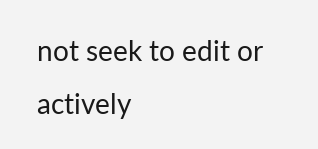not seek to edit or actively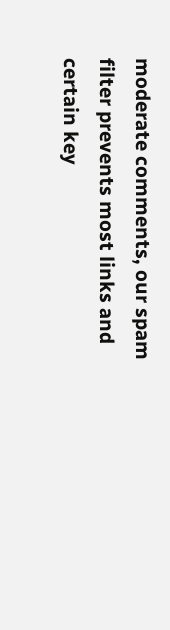moderate comments, our spam filter prevents most links and certain key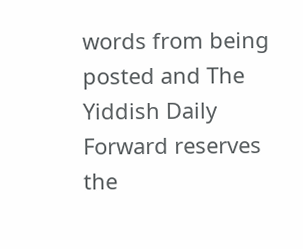words from being posted and The Yiddish Daily Forward reserves the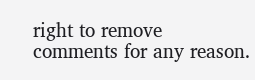right to remove comments for any reason.